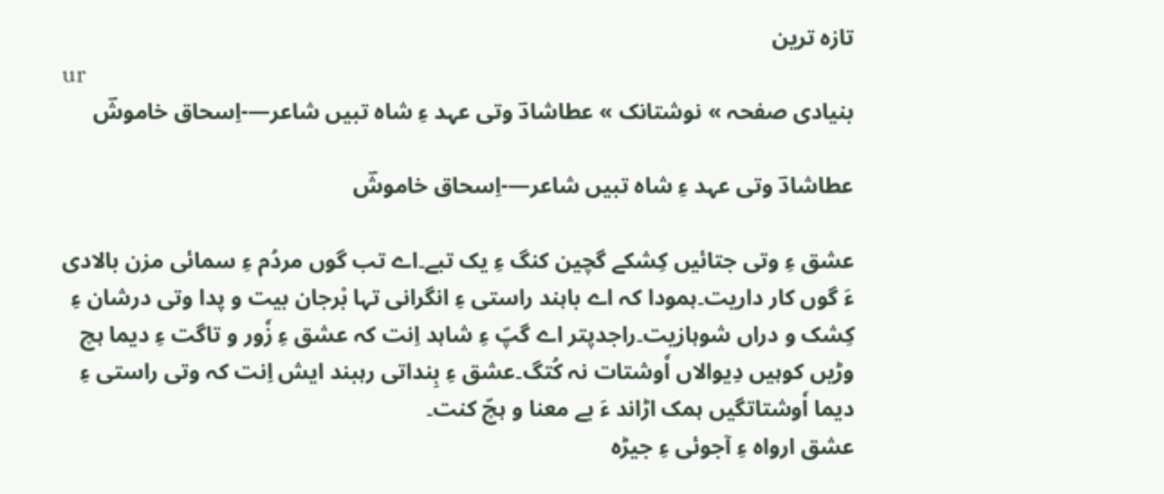تازہ ترین
ur
بنیادی صفحہ » نوشتانک » عطاشادؔ وتی عہد ءِ شاہ تبیں شاعر—-اِسحاق خاموشؔ

عطاشادؔ وتی عہد ءِ شاہ تبیں شاعر—-اِسحاق خاموشؔ

عشق ءِ وتی جتائیں کِشکے گچین کنگ ءِ یک تبے۔اے تب گوں مردُم ءِ سمائی مزن بالادی ءَ گوں کار داریت۔ہمودا کہ اے باہند راستی ءِ انگرانی تہا بْرجان بیت و پدا وتی درشان ءِ کِشک و دراں شوہازیت۔راجدپتر اے گپّ ءِ شاہد اِنت کہ عشق ءِ زٗور و تاگت ءِ دیما ہچ وڑیں کوہیں دِیوالاں اٗوشتات نہ کُتگ۔عشق ءِ بِنداتی رہبند ایش اِنت کہ وتی راستی ءِ دیما اٗوشتاتگیں ہمک اڑاند ءَ بے معنا و ہچّ کنت۔
عشق ارواہ ءِ آجوئی ءِ جیڑہ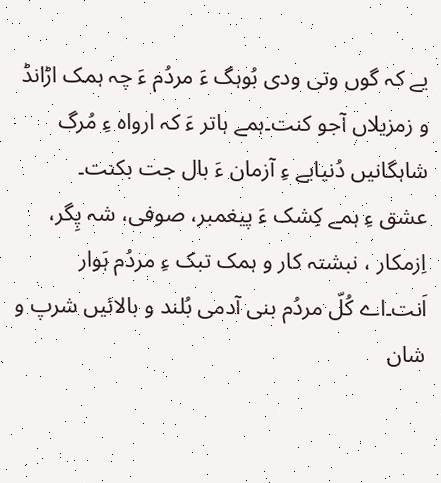یے کہ گوں وتی ودی بُوہگ ءَ مردُم ءَ چہ ہمک اڑانڈ و زمزیلاں آجو کنت۔ہمے ہاتر ءَ کہ ارواہ ءِ مُرگ شاہگانیں دُنیایے ءِ آزمان ءَ بال جت بکنت۔
عشق ءِ ہمے کِشک ءَ پیغمبر، صوفی، شہ پِگر، اِزمکار ، نبشتہ کار و ہمک تبک ءِ مردُم ہَوار اَنت۔اے کُلّ مردُم بنی آدمی بُلند و بالائیں شرپ و شان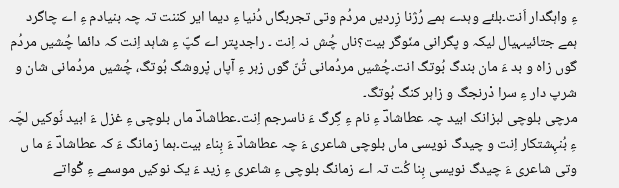ءِ واہگدار اَنت۔بلئے وہدے ہمے رُژنا زِردیں مردُم وتی تجربگاں دُنیا ءِ دیما ایر کننت تہ چہ بنیادم ءِ اے چاگرد ہمے جتائیںہیال لیکہ و پگرانی منّوگر بیت؟ناں چُش نہ اِنت ۔ راجدپتر اے گپّ ءِ شاہد اِنت کہ دائما چُشیں مردُم گوں زاہ و بد ءَ مان بندگ بُوتگ انت۔چُشیں مردُمانی تُنّ گوں زہر ءِ آپاں پْروشگ بُوتگ، چُشیں مردُمانی شان و شرپ دار ءِ سرا دْرنجگ و زاہر کنگ بُوتگ۔
مرچی بلوچی لبزانک ابید چہ عطاشادؔ ءِ نام ءِ گِرگ ءَ ناسرجم اِنت۔عطاشادؔ ماں بلوچی ءِ غزل ءَ ابید نٗوکیں لچّہ ءِ بُنہِشتکار اِنت و چیدگ نویسی ماں بلوچی شاعری ءَ چہ عطاشادؔ ءَ بِناء بیت۔ہما زمانگ ءَ کہ عطاشادؔ ءَ ما ں وتی شاعری ءَ چیدگ نویسی بِنا کُت تہ اے زمانگ بلوچی ءِ شاعری ءِ زید ءَ یک نوکیں موسمے ءِ گْواتے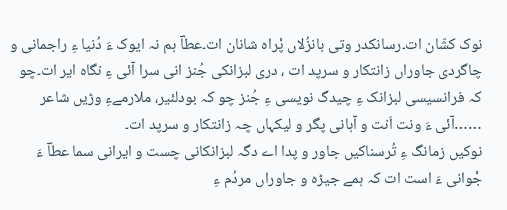نوک کشّان ات۔رسانکدر وتی بانزُلاں پْراہ شانان ات۔عطاؔ ہم نہ ایوک ءَ دُنیا ءِ راجمانی و چاگردی جاوراں زانتکار و سرپد ات ، دری لبزانکی جُنز انی سرا آئی ءِ نگاہ ایر ات۔چو کہ فرانسیسی لبزانک ءِ چیدگ نویسی ءِ جُنز چو کہ بودلئیر، ملارمےءِ وڑیں شاعر ……آئی ءَ ونت اَنت و آہانی پگر و لیکہاں چہ زانتکار و سرپد ات۔
نوکیں زمانگ ءِ تُرسناکیں جاور و پدا اے دگہ لبزانکانی چست و ایرانی سما عطاؔ ءَ جْوانی ءَ است ات کہ ہمے جیڑہ و جاوراں مردُم ءِ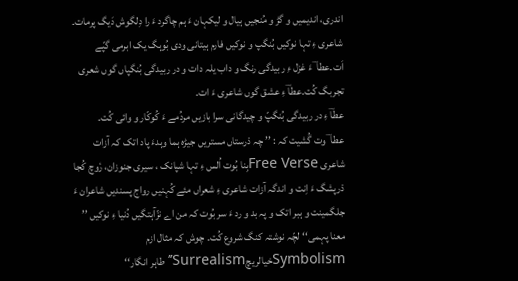اندری، اندیمیں و گڑ و مُنجیں ہیال و لیکہان ءَ ہم چاگرد ءَ را دِلگوش دَیگ پرمات۔ شاعری ءِ تہا نوکیں بُنگپ و نوکیں فارم ہیتانی ودی بُوہگ یک ابرمی گپّے اَت۔عطا ؔ ءَ غزل ءِ ربیدگی رنگ و داب یلہ دات و در ربیدگی بُنگپاں گوں شعری تجربگ کُت۔عطاؔ ءِ عشق گوں شاعری ءَ ات۔
عطاؔ ءِ در ربیدگی بُنگپّ و چیدگانی سرا بازیں مردُمے ءَ کُوکّار و وائی کُت۔
عطا ؔ وت گُشیت کہ : ’’ چہ دْرستاں مستریں جیڑہ ہما وہدءَ پاد اتک کہ آزات شاعری Free Verseبِنا بُوت اُلس ءِ تہا شپانک ، سیری جنوزان، رٗوچ کُجا دْرپشگ ءَ اِنت و اندگہ آزات شاعری ءِ شعراں مئے کُہنیں رواج پسندیں شاعران ءَ جلگمینت و ہبر اتک و پہ بد و رد ءَ سر بُوت کہ من اے نزّآہتگیں دُنیا ءِ نوکیں ’’ معنا پہمی‘‘ لچّہ نوشتہ کنگ شروع کُت۔ چوش کہ مثال ازم SymbolismخیالریچSurrealism’’طاہر انگار‘‘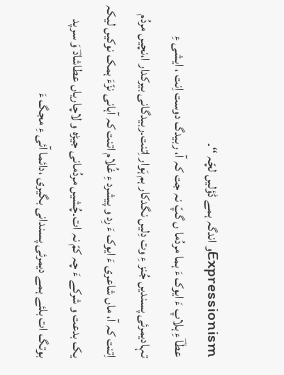Expressionismو اندگہ ہمے ڈؤلیں لچّہ ‘‘۔
عطاؔ ءِ ہلاپ ءَ ایوک ءَ ہما مردُما ں گپّ نہ جت کہ آ، ربیدگ دوست اِنت ، ایشی ءِ تہادیمرئی پسندیں جُنز ءِ وت دِلیں نگدکار ہم ہَوار اِتنت۔ربیدگانی بیرکدار ا،نچیں مردُم اِتنت کہ آ، ماں شاعری ءَ ایوک ءَ رِد و پیشرد ءِ غُلام اتنت کہ آہانی نزّءَ ہمک نوکیں لیکہ یک بدعت و شرکے ءَ چہ کمّ نہ ات۔چُشیں مردُمانی جیڑہ و لاچاریاں عطاشادؔ وَ سرپد بوتگ ات بلئے ہمے دیمرئی پسندانی بگیری ،دائما آئی ءِ مجگ ءَ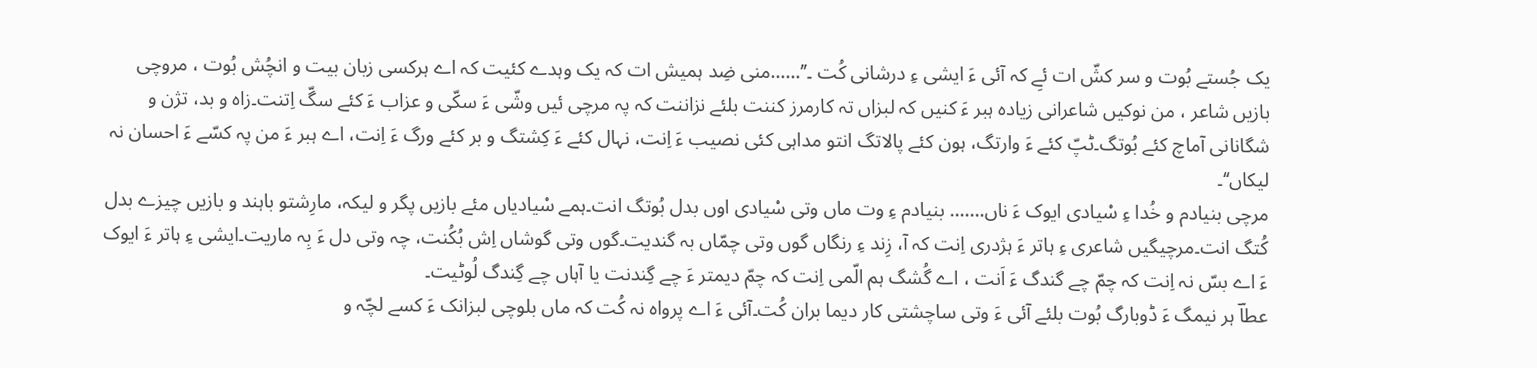یک جُستے بُوت و سر کشّ ات ئےِ کہ آئی ءَ ایشی ءِ درشانی کُت ۔’’……منی ضِد ہمیش ات کہ یک وہدے کئیت کہ اے ہرکسی زبان بیت و انچُش بُوت ، مروچی بازیں شاعر ، من نوکیں شاعرانی زیادہ ہبر ءَ کنیں کہ لبزاں تہ کارمرز کننت بلئے نزاننت کہ پہ مرچی ئیں وشّی ءَ سکّی و عزاب ءَ کئے سگّ اِتنت۔زاہ و بد، تژن و شگانانی آماچ کئے بُوتگ۔ٹپّ کئے ءَ وارتگ، ہون کئے پالاتگ انتو مداہی کئی نصیب ءَ اِنت، نہال کئے ءَ کِشتگ و بر کئے ورگ ءَ اِنت، اے ہبر ءَ من پہ کسّے ءَ احسان نہ لیکاں‘‘۔
مرچی بنیادم و خُدا ءِ سْیادی ایوک ءَ ناں……. بنیادم ءِ وت ماں وتی سْیادی اوں بدل بُوتگ انت۔ہمے سْیادیاں مئے بازیں پگر و لیکہ، مارِشتو باہند و بازیں چیزے بدل کُتگ انت۔مرچیگیں شاعری ءِ ہاتر ءَ ہژدری اِنت کہ آ، زِند ءِ رنگاں گوں وتی چمّاں بہ گندیت۔گوں وتی گوشاں اِش بُکُنت، چہ وتی دل ءَ بِہ ماریت۔ایشی ءِ ہاتر ءَ ایوک ءَ اے بسّ نہ اِنت کہ چمّ چے گندگ ءَ اَنت ، اے گُشگ ہم الّمی اِنت کہ چمّ دیمتر ءَ چے گِندنت یا آہاں چے گِندگ لُوٹیت۔
عطاؔ ہر نیمگ ءَ ڈوبارگ بُوت بلئے آئی ءَ وتی ساچشتی کار دیما بران کُت۔آئی ءَ اے پرواہ نہ کُت کہ ماں بلوچی لبزانک ءَ کسے لچّہ و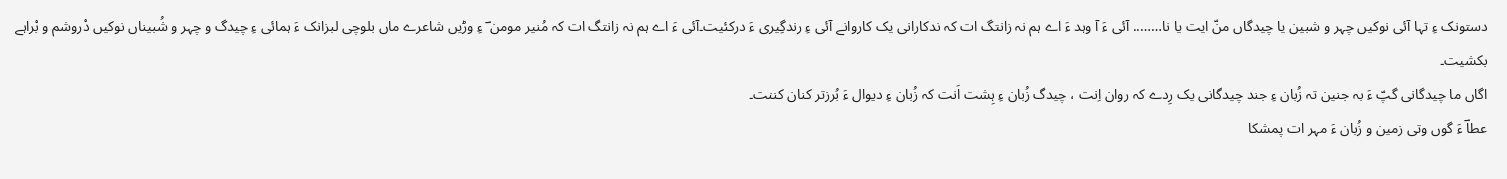دستونک ءِ تہا آئی نوکیں چہر و شبین یا چیدگاں منّ ایت یا نا…….. آئی ءَ آ وہد ءَ اے ہم نہ زانتگ ات کہ ندکارانی یک کاروانے آئی ءِ رندگِیری ءَ درکئیت۔آئی ءَ اے ہم نہ زانتگ ات کہ مُنیر مومن ؔ ءِ وڑیں شاعرے ماں بلوچی لبزانک ءَ ہمائی ءِ چیدگ و چہر و شُبیناں نوکیں دْروشم و بْراہے بکشیت۔
اگاں ما چیدگانی گپّ ءَ بہ جنین تہ زُبان ءِ جند چیدگانی یک رِدے کہ روان اِنت ، چیدگ زُبان ءِ ہِشت اَنت کہ زُبان ءِ دیوال ءَ بُرزتر کنان کننت۔
عطاؔ ءَ گوں وتی زمین و زُبان ءَ مہر ات پمشکا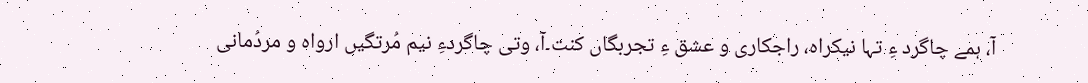آ، ہمے چاگرد ءِ تہا نیکراہ، راجکاری و عشق ءِ تجربگاں کنت۔آ، وتی چاگردءِ نیم مُرتگیں ارواہ و مردُمانی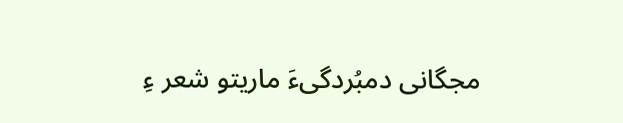مجگانی دمبُردگیءَ ماریتو شعر ءِ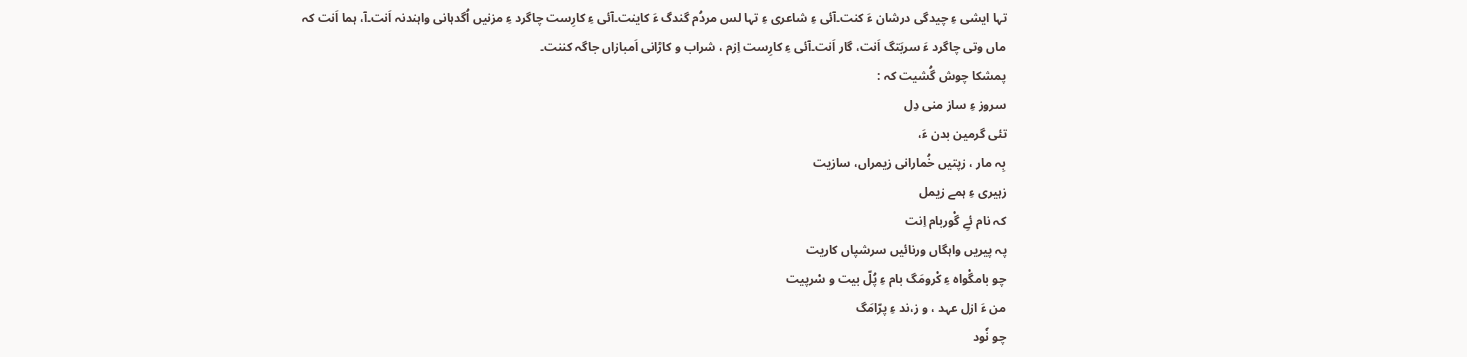تہا ایشی ءِ چیدگی درشان ءَ کنت۔آئی ءِ شاعری ءِ تہا لس مردُم گندگ ءَ کاینت۔آئی ءِ کارِست چاگرد ءِ مزنیں اُگدہانی واہندنہ اَنت۔آ، ہما اَنت کہ ماں وتی چاگرد ءَ سربَتگ اَنت، گار اَنت۔آئی ءِ کارِست اِزم ، شراب و کاڑانی اَمبازاں جاگہ کننت۔
پمشکا چوش گُشیت کہ :
سروز ءِ ساز منی دِل
تئی گرمین بدن ءَ،
بِہ مار ، زپتیں خُمارانی زیمراں، سازیت
زہیری ءِ ہمے زیمل
کہ نام ئےِ گْوربام اِنت
پہ پیریں واہگاں ورنائیں سرشپاں کاریت
چو بامگْواہ ءِ کْرومَگ بام ءِ پُلّ بیت و سْرپیت
من ءَ ازل عہد ، و ز،ند ءِ پرّامَگ
چو نٗود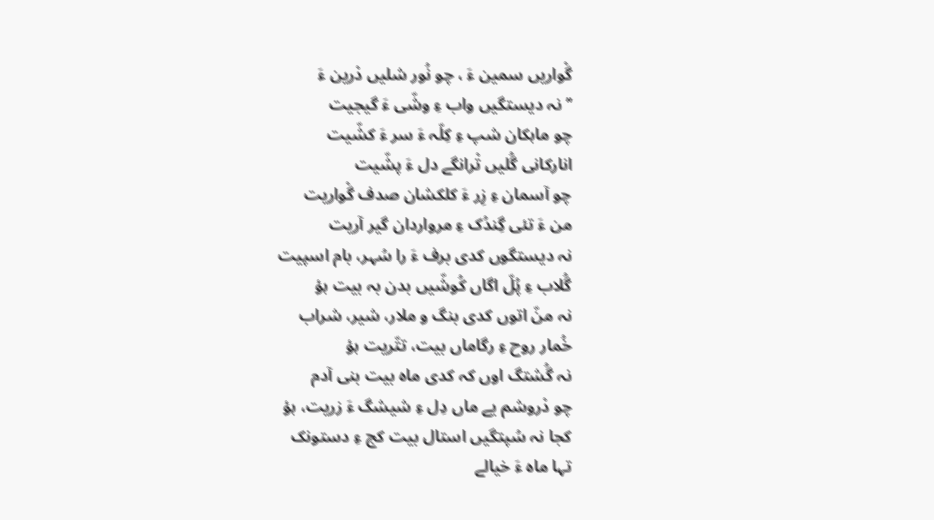گْواریں سمین ءَ ، چو نُور شلیں دْرین ءَ
’’نہ دیستگیں واب ءِ وشّی ءَ گیجیت
چو ماہکان شپ ءِ کِلّہ ءَ سر ءَ کشّیت
انارکانی گُلیں تْرانگے دل ءَ پشّیت
چو آسمان ءِ زِر ءَ کلکشان صدف گْواریت
من ءَ تئی گِندُک ءِ مرواردان گیر آریت
نہ دیستگوں کدی برف ءَ را سُہر، بام اسپیت
گُلاب ءِ پُلّ اگاں کُوشّیں بدن بہ بیت ہؤ
نہ منّ اتوں کدی بنگ و ملار، شیر، شراب
خُمار روح ءِ رگاماں بیت، تتّریت ہؤ
نہ گُشتگ اوں کہ کدی ماہ بیت بنی آدم
چو دْروشم یے ماں دِل ءِ شیشگ ءَ زریت، ہؤ
کجا نہ سُپتگیں استال بیت کج ءِ دستونک
تہا ماہ ءَ خیالے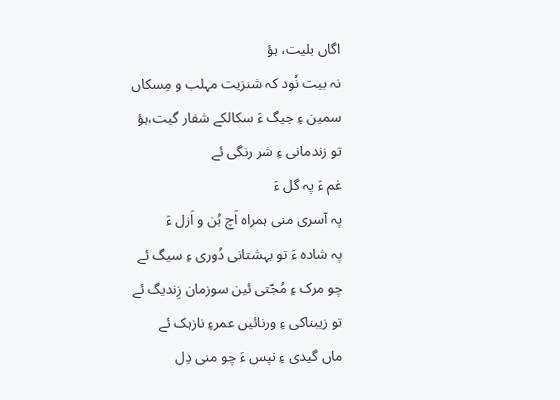اگاں بلیت، ہؤ
نہ بیت نٗود کہ شنزیت مہلب و مِسکاں
سمین ءِ جیگ ءَ سکالکے شفار گیت،ہؤ
تو زندمانی ءِ شر رنگی ئے
غم ءَ پہ گل ءَ
پہ آسری منی ہمراہ اَچ بُن و اَزل ءَ
پہ شادہ ءَ تو بہشتانی دُوری ءِ سیگ ئے
چو مرک ءِ مُجّتی ئین سوزمان زِندیگ ئے
تو زیبناکی ءِ ورنائیں عمرءِ نازہک ئے
ماں گیدی ءِ نپس ءَ چو منی دِل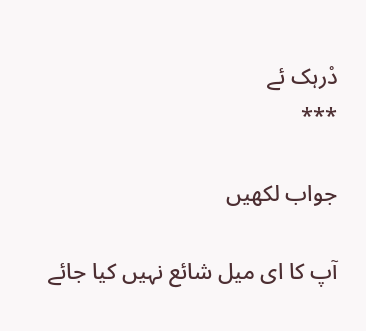دْرہک ئے
***

جواب لکھیں

آپ کا ای میل شائع نہیں کیا جائے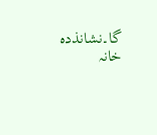گا۔نشانذدہ خانہ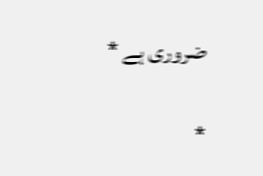ضروری ہے *

*